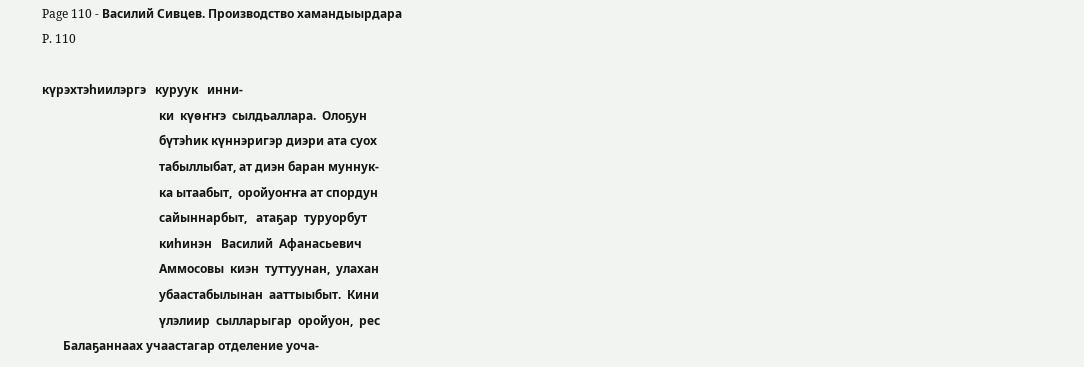Page 110 - Василий Сивцев. Производство хамандыырдара
P. 110

күрэхтэһиилэргэ   куруук   инни-
                                       ки  күөҥҥэ  сылдьаллара.  Олоҕун
                                       бүтэһик күннэригэр диэри ата суох
                                       табыллыбат, ат диэн баран муннук-
                                       ка ытаабыт,  оройуоҥҥа ат спордун
                                       сайыннарбыт,   атаҕар  туруорбут
                                       киһинэн   Василий  Афанасьевич
                                       Аммосовы  киэн  туттуунан,  улахан
                                       убаастабылынан  ааттыыбыт.  Кини
                                       үлэлиир  сылларыгар  оройуон,  рес
       Балаҕаннаах учаастагар отделение уоча-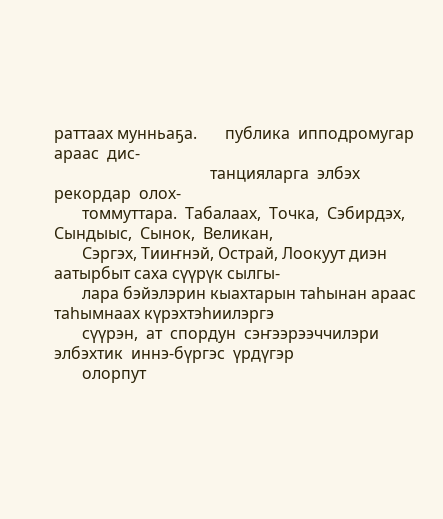раттаах мунньаҕа.       публика  ипподромугар  араас  дис-
                                       танцияларга  элбэх  рекордар  олох-
       томмуттара.  Табалаах,  Точка,  Сэбирдэх,  Сындыыс,  Сынок,  Великан,
       Сэргэх, Тииҥнэй, Острай, Лоокуут диэн аатырбыт саха сүүрүк сылгы-
       лара бэйэлэрин кыахтарын таһынан араас таһымнаах күрэхтэһиилэргэ
       сүүрэн,  ат  спордун  сэҥээрээччилэри  элбэхтик  иннэ-бүргэс  үрдүгэр
       олорпут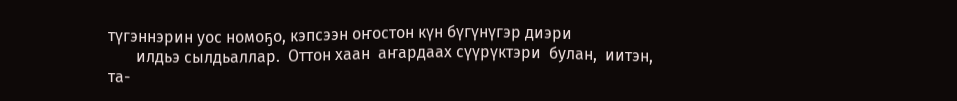түгэннэрин уос номоҕо, кэпсээн оҥостон күн бүгүнүгэр диэри
       илдьэ сылдьаллар.  Оттон хаан  аҥардаах сүүрүктэри  булан,  иитэн,  та-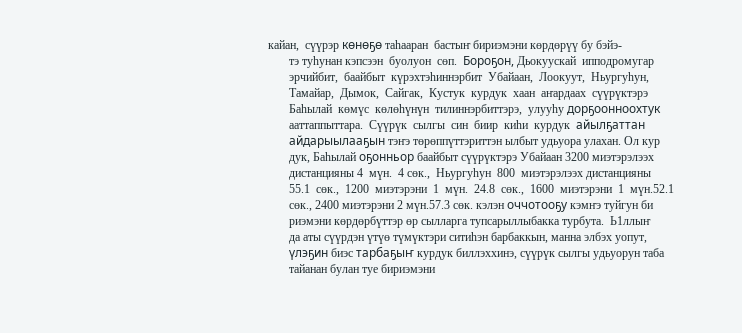кайан,  сүүрэр көнөҕө таһааран  бастыҥ бириэмэни көрдөрүү бу бэйэ-
       тэ туһунан кэпсээн  буолуон  сөп.  Бороҕон, Дьокуускай  ипподромугар
       эрчийбит,  баайбыт  күрэхтэһиннэрбит  Убайаан,  Лоокуут,  Ньургуһун,
       Тамайар,  Дымок,  Сайгак,  Кустук  курдук  хаан  аҥардаах  сүүрүктэрэ
       Баһылай  көмүс  көлөһүнүн  тилиннэрбиттэрэ,  улууһу дорҕоонноохтук
       ааттаппыттара.  Сүүрүк  сылгы  син  биир  киһи  курдук  айылҕаттан
       айдарыылааҕын тэҥэ төрөппүттэриттэн ылбыт удьуора улахан. Ол кур
       дук, Баһылай оҕонньор баайбыт сүүрүктэрэ Убайаан 3200 миэтэрэлээх
       дистанцияны 4  мүн.  4 сөк.,  Ньургуһун  800  миэтэрэлээх дистанцияны
       55.1  сөк.,  1200  миэтэрэни  1  мүн.  24.8  сөк.,  1600  миэтэрэни  1  мүн.52.1
       сөк., 2400 миэтэрэни 2 мүн.57.3 сөк. кэлэн оччотооҕу кэмҥэ туйгун би
       риэмэни көрдөрбүттэр өр сылларга тупсарыллыбакка турбута.  Ь1ллыҥ
       да аты сүүрдэн үтүө түмүктэри ситиһэн барбаккын, манна элбэх уопут,
       үлэҕин биэс тарбаҕыҥ курдук биллэххинэ, сүүрүк сылгы удьуорун таба
       тайанан булан туе бириэмэни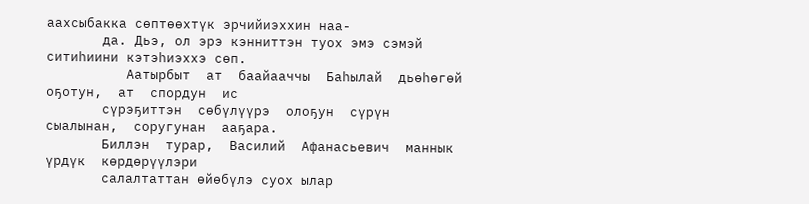аахсыбакка сөптөөхтүк эрчийиэххин наа-
       да. Дьэ, ол эрэ кэнниттэн туох эмэ сэмэй ситиһиини кэтэһиэххэ сөп.
          Аатырбыт  ат  баайааччы  Баһылай  дьөһөгөй  оҕотун,  ат  спордун  ис
       сүрэҕиттэн  сөбүлүүрэ  олоҕун  сүрүн  сыалынан,  соругунан  ааҕара.
       Биллэн  турар,  Василий  Афанасьевич  маннык  үрдүк  көрдөрүүлэри
       салалтаттан өйөбүлэ суох ылар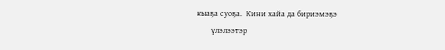кыаҕа суоҕа.  Кини хайа да бириэмэҕэ
       үлэлээтэр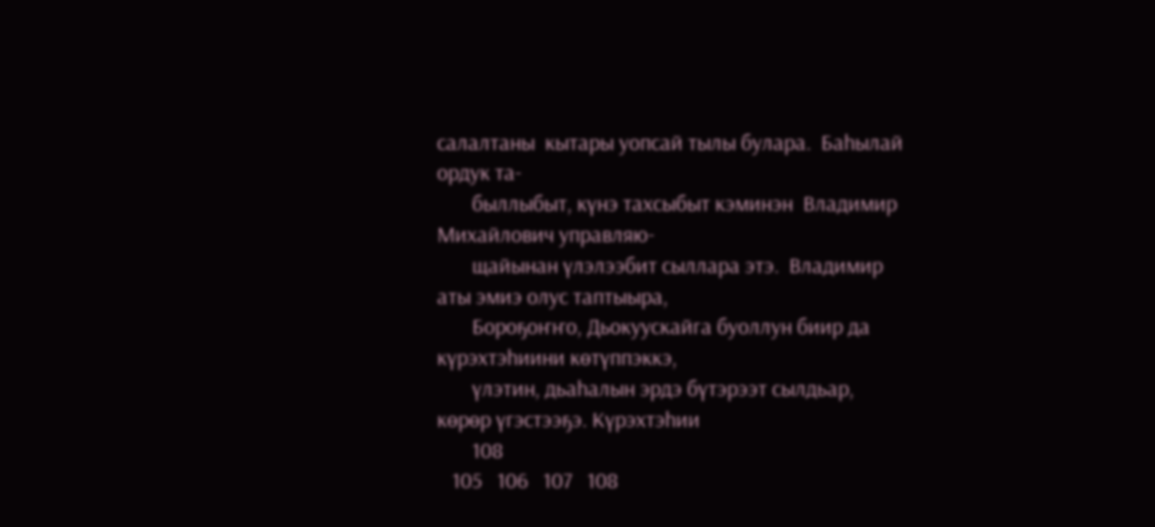салалтаны  кытары уопсай тылы булара.  Баһылай ордук та-
       быллыбыт, күнэ тахсыбыт кэминэн  Владимир Михайлович управляю-
       щайынан үлэлээбит сыллара этэ.  Владимир аты эмиэ олус таптыыра,
       Бороҕоҥҥо, Дьокуускайга буоллун биир да күрэхтэһиини көтүппэккэ,
       үлэтин, дьаһалын эрдэ бүтэрээт сылдьар, көрөр үгэстээҕэ. Күрэхтэһии
       108
   105   106   107   108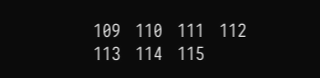109   110   111   112   113   114   115